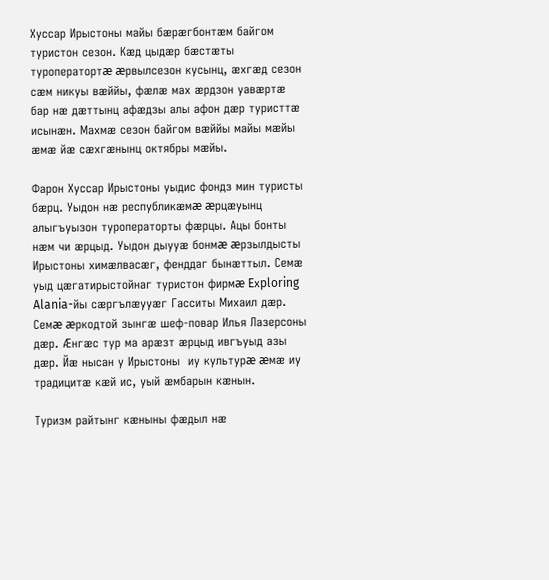Хуссар Ирыстоны майы бæрæгбонтæм байгом туристон сезон. Кæд цыдæр бæстæты туроператортæ æрвылсезон кусынц, æхгæд сезон сæм никуы вæййы, фæлæ мах æрдзон уавæртæ бар нæ дæттынц афæдзы алы афон дæр туристтæ исынæн. Махмæ сезон байгом вæййы майы мæйы æмæ йæ сæхгæнынц октябры мæйы.

Фарон Хуссар Ирыстоны уыдис фондз мин туристы бæрц. Уыдон нæ республикæмæ æрцæуынц алыгъуызон туроператорты фæрцы. Ацы бонты нæм чи æрцыд. Уыдон дыууæ бонмæ æрзылдысты Ирыстоны химæлвасæг, фенддаг бынæттыл. Семæ уыд цæгатирыстойнаг туристон фирмæ Eхploring Alania-йы сæргълæууæг Гасситы Михаил дæр. Семæ æркодтой зынгæ шеф-повар Илья Лазерсоны дæр. Æнгæс тур ма арæзт æрцыд ивгъуыд азы дæр. Йæ нысан у Ирыстоны  иу культурæ æмæ иу традицитæ кæй ис, уый æмбарын кæнын.

Туризм райтынг кæныны фæдыл нæ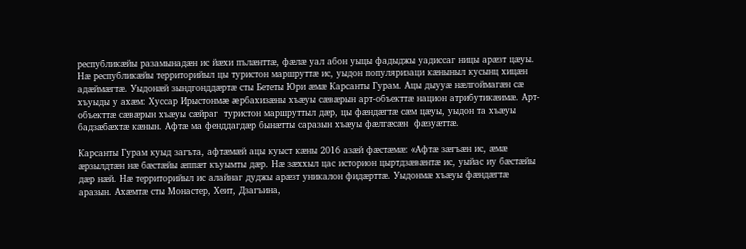республикæйы разамынадæн ис йæхи пълæнттæ, фæлæ уал абон уыцы фадыджы уадиссаг ницы арæзт цæуы. Нæ республикæйы территорийыл цы туристон маршруттæ ис, уыдон популяризаци кæныныл кусынц хицæн адæймæгтæ. Уыдонæй зындгонддæртæ сты Бететы Юри æмæ Карсанты Гурам. Ацы дыууæ нæлгоймагæн сæ хъуыды у ахæм: Хуссар Ирыстонмæ æрбахизæны хъæуы сæвæрын арт-объекттæ национ атрибутикæимæ. Арт-объекттæ сæвæрын хъæуы сæйраг  туристон маршруттыл дæр, цы фæндæгтæ сæм цæуы, уыдон та хъæуы бадзæбæхтæ кæнын. Афтæ ма фенддагдæр бынæтты саразын хъæуы фæлгæсæн  фæзуæттæ.

Карсанты Гурам куыд загъта, афтæмæй ацы куыст кæны 2016 азæй фæстæмæ: «Афтæ зæгъæн ис, æмæ æрзылдтæн нæ бæстæйы æппæт къуымты дæр. Нæ зæххыл цас историон цыртдзæвæнтæ ис, уыйас иу бæстæйы дæр нæй. Нæ территорийыл ис алайнаг дуджы арæзт уникалон фидæрттæ. Уыдонмæ хъæуы фæндæгтæ аразын. Ахæмтæ сты Монастер, Хеит, Дзагъина,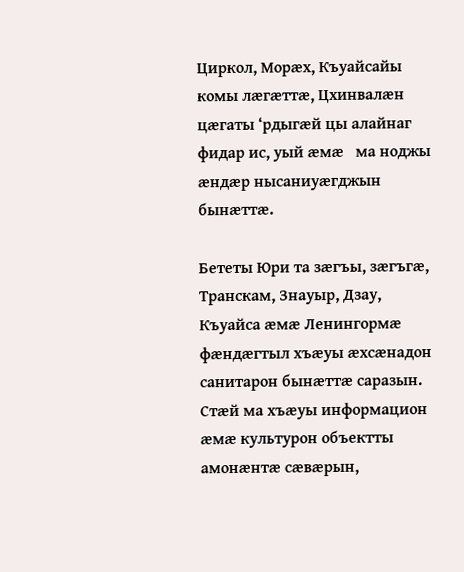Циркол, Морæх, Къуайсайы комы лæгæттæ, Цхинвалæн цæгаты ‘рдыгæй цы алайнаг фидар ис, уый æмæ   ма ноджы æндæр нысаниуæгджын бынæттæ.

Бететы Юри та зæгъы, зæгъгæ, Транскам, Знауыр, Дзау, Къуайса æмæ Ленингормæ фæндæгтыл хъæуы æхсæнадон санитарон бынæттæ саразын. Стæй ма хъæуы информацион æмæ культурон объектты амонæнтæ сæвæрын,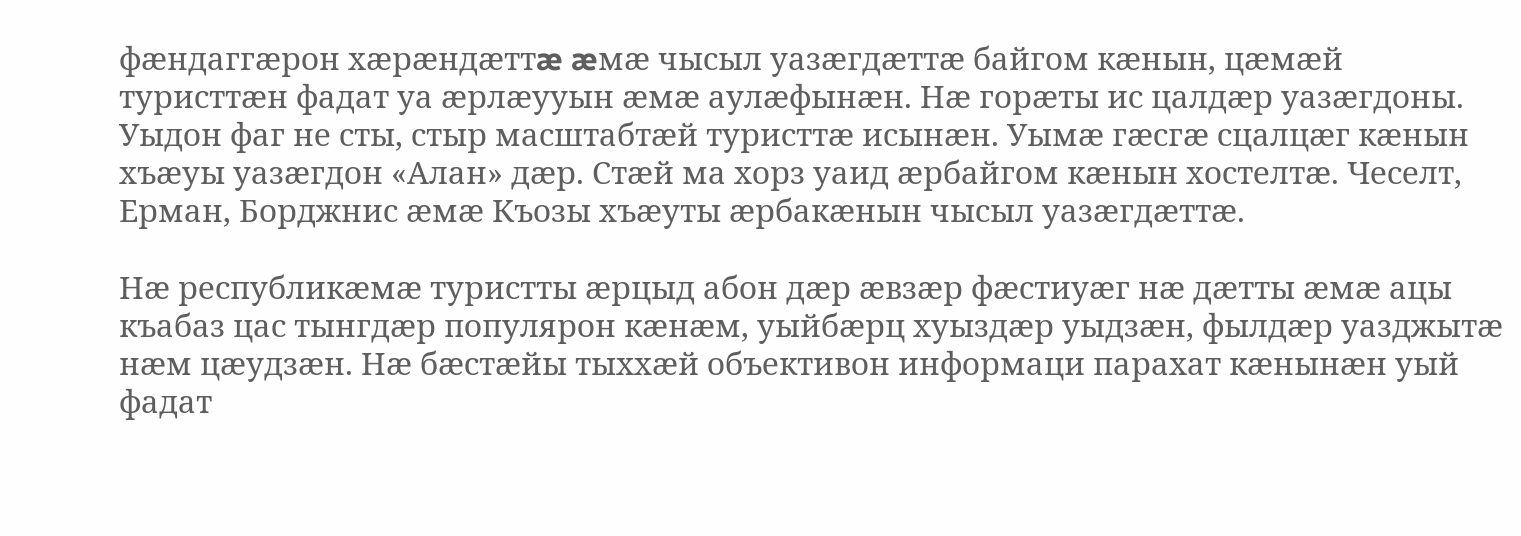фæндаггæрон хæрæндæттæ æмæ чысыл уазæгдæттæ байгом кæнын, цæмæй туристтæн фадат уа æрлæууын æмæ аулæфынæн. Нæ горæты ис цалдæр уазæгдоны. Уыдон фаг не сты, стыр масштабтæй туристтæ исынæн. Уымæ гæсгæ сцалцæг кæнын хъæуы уазæгдон «Алан» дæр. Стæй ма хорз уаид æрбайгом кæнын хостелтæ. Чеселт, Ерман, Борджнис æмæ Къозы хъæуты æрбакæнын чысыл уазæгдæттæ.

Нæ республикæмæ туристты æрцыд абон дæр æвзæр фæстиуæг нæ дæтты æмæ ацы къабаз цас тынгдæр популярон кæнæм, уыйбæрц хуыздæр уыдзæн, фылдæр уазджытæ нæм цæудзæн. Нæ бæстæйы тыххæй объективон информаци парахат кæнынæн уый фадат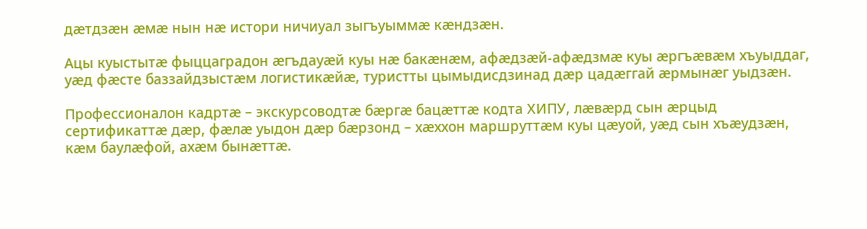дæтдзæн æмæ нын нæ истори ничиуал зыгъуыммæ кæндзæн.

Ацы куыстытæ фыццаградон æгъдауæй куы нæ бакæнæм, афæдзæй-афæдзмæ куы æргъæвæм хъуыддаг, уæд фæсте баззайдзыстæм логистикæйæ, туристты цымыдисдзинад дæр цадæггай æрмынæг уыдзæн.

Профессионалон кадртæ – экскурсоводтæ бæргæ бацæттæ кодта ХИПУ, лæвæрд сын æрцыд сертификаттæ дæр, фæлæ уыдон дæр бæрзонд – хæххон маршруттæм куы цæуой, уæд сын хъæудзæн, кæм баулæфой, ахæм бынæттæ.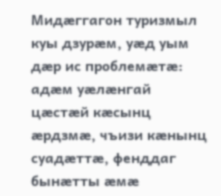Мидæггагон туризмыл куы дзурæм, уæд уым дæр ис проблемæтæ: адæм уæлæнгай цæстæй кæсынц æрдзмæ, чъизи кæнынц суадæттæ, фенддаг бынæтты æмæ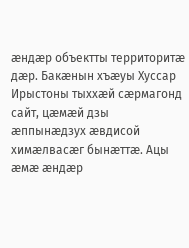æндæр объектты территоритæ дæр. Бакæнын хъæуы Хуссар Ирыстоны тыххæй сæрмагонд сайт, цæмæй дзы æппынæдзух æвдисой химæлвасæг бынæттæ. Ацы æмæ æндæр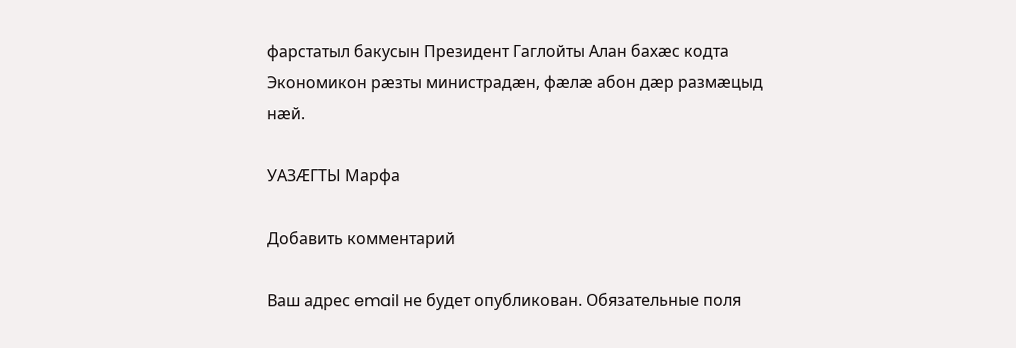фарстатыл бакусын Президент Гаглойты Алан бахæс кодта Экономикон рæзты министрадæн, фæлæ абон дæр размæцыд нæй.

УАЗÆГТЫ Марфа

Добавить комментарий

Ваш адрес email не будет опубликован. Обязательные поля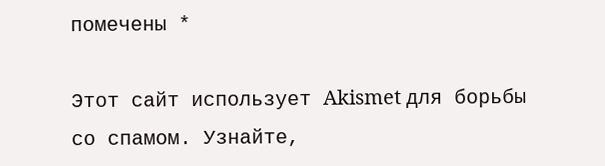помечены *

Этот сайт использует Akismet для борьбы со спамом. Узнайте,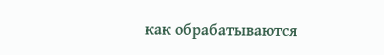как обрабатываются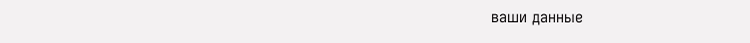ваши данные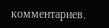комментариев.